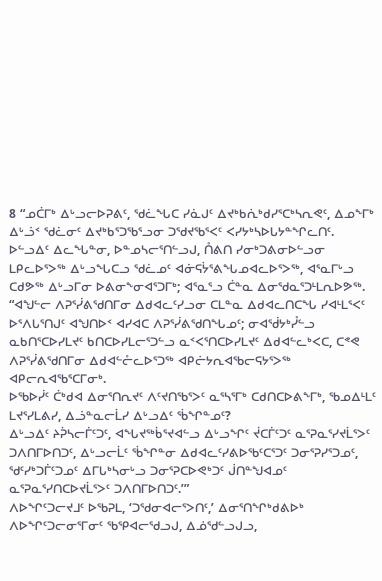8 “ᓄᑖᒥᒃ ᐃᒡᓗᓕᐅᕈᕕᑦ, ᖁᓛᖓᑕ ᓯᓈᒍᑦ ᐃᔪᒃᑲᕇᒃᑯᓯᕐᑕᒃᓴᕆᕙᑦ, ᐃᓄᖕᒥᒃ ᐃᒡᓘᑉ ᖁᓛᓂᑦ ᐃᔪᒃᑲᕐᑐᖃᕐᓗᓂ ᑐᖁᔪᖃᕐᐸᑦ ᐸᓯᔭᒃᓴᐅᒐᔭᓐᖏᓚᑎᑦ.
ᐅᓪᓗᐃᑦ ᐃᓚᖓᓐᓂ, ᐅᓐᓄᓴᓕᕐᑎᓪᓗᒍ, ᑍᕕᑎ ᓯᓂᒃᑐᕕᓂᐅᓪᓗᓂ ᒪᑭᓚᐅᕐᐳᖅ ᐃᒡᓗᖓᑕᓗ ᖁᓛᓄᑦ ᐊᓃᕋᔮᕐᕕᖓᓄᐊᓚᐅᕐᐳᖅ, ᐊᕐᓇᒥᒡᓗ ᑕᑯᕗᖅ ᐃᒡᓗᒥᓂ ᐅᕕᓂᖕᓂᐊᕐᑐᒥᒃ; ᐊᕐᓇᕐᓗ ᑖᓐᓇ ᐃᓂᖁᓇᕐᑐᒻᒪᕆᐅᕗᖅ.
“ᐊᖑᓪᓕ ᐱᕈᕐᓰᕕᖁᑎᒥᓂ ᐃᑯᐊᓚᑦᓯᓗᓂ ᑕᒪᓐᓇ ᐃᑯᐊᓚᑎᑕᖓ ᓯᐊᒻᒪᕐᐸᑦ ᐅᕐᐱᒐᕐᑎᒍᑦ ᐊᖑᑎᐅᑉ ᐊᓯᐊᑕ ᐱᕈᕐᓰᕕᖁᑎᖓᓄᑦ; ᓂᐊᖂᔭᒃᓮᓪᓗ ᓇᑲᑎᕐᑕᐅᓯᒪᔪᑦ ᑲᑎᑕᐅᓯᒪᓕᕐᑐᓪᓗ ᓇᑉᐸᕐᑎᑕᐅᓯᒪᔪᑦ ᐃᑯᐊᓪᓚᒃᐸᑕ, ᑕᕝᕙ ᐱᕈᕐᓰᕕᖁᑎᒥᓂ ᐃᑯᐊᓪᓔᓚᐅᕐᑐᖅ ᐊᑭᓖᔭᕆᐊᖃᓕᕋᔭᕐᐳᖅ ᐊᑭᓕᕆᐊᖃᕐᑕᒥᓂᒃ.
ᐅᖃᐅᓰᑦ ᑖᒃᑯᐊ ᐃᓂᕐᑎᕆᔪᑦ ᐱᑦᔪᑎᖃᕐᐳᑦ ᓇᕐᓴᕐᒥᒃ ᑕᑯᑎᑕᐅᕕᖕᒥᒃ, ᖃᓄᐃᒻᒪᑦ ᒪᔪᕐᓯᒪᕕᓯ, ᐃᓘᓐᓇᓕᒫᓯ ᐃᒡᓗᐃᑦ ᖄᖏᓐᓄᑦ?
ᐃᒡᓗᐃᑦ ᔨᕉᓴᓕᒦᑦᑐᑦ, ᐊᖓᔪᖅᑳᕐᔪᐊᓪᓗ ᐃᒡᓗᖏᑦ ᔫᑕᒦᑦᑐᑦ ᓇᕐᕈᓇᕐᓯᔪᒫᕐᐳᑦ ᑐᐱᑎᒥᐅᑎᑐᑦ, ᐃᒡᓗᓕᒫᑦ ᖄᖏᓐᓂ ᐃᑯᐊᓚᑦᓯᕕᐅᖃᑦᑕᕐᑐᑦ ᑐᓂᕐᕈᓯᕐᑐᓄᑦ, ᖁᑦᓯᒃᑐᒦᑦᑐᓄᑦ ᐃᒥᒐᒃᓴᓂᒡᓗ ᑐᓂᕐᕈᑕᐅᕙᒃᑐᑦ ᒎᑎᓐᖑᐊᓄᑦ ᓇᕐᕈᓇᕐᓯᑎᑕᐅᔪᒫᕐᐳᑦ ᑐᐱᑎᒥᐅᑎᑐᑦ.’”
ᐱᐅᖏᑦᑐᓕᔪᒧᑦ ᐅᖃᕈᒪ, ‘ᑐᖁᓂᐊᓕᕐᐳᑎᑦ,’ ᐃᓂᕐᑎᖏᒃᑯᕕᐅᒃ ᐱᐅᖏᑦᑐᓕᓂᕐᒥᓂᑦ ᖃᕿᐊᓕᖁᓗᒍ, ᐃᓅᖁᓪᓗᒍᓗ,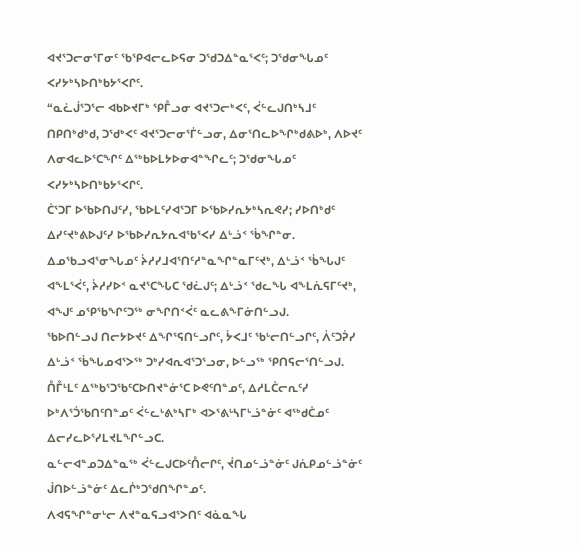ᐊᔪᕐᑐᓕᓂᕐᒥᓂᑦ ᖃᕿᐊᓕᓚᐅᕋᓂ ᑐᖁᑐᐃᓐᓇᕐᐸᑦ; ᑐᖁᓂᖓᓄᑦ ᐸᓯᔭᒃᓴᐅᑎᒃᑲᔭᕐᐸᒋᑦ.
“ᓇᓛᒎᕐᑐᕐᓕ ᐊᑲᐅᔪᒥᒃ ᕿᒤᓗᓂ ᐊᔪᕐᑐᓕᒃᐸᑦ, ᐹᓪᓚᒍᑎᒃᓴᒧᑦ ᑎᑭᑎᒃᑯᒃᑯ, ᑐᖁᒃᐸᑦ ᐊᔪᕐᑐᓕᓂᕐᒦᓪᓗᓂ, ᐃᓂᕐᑎᓚᐅᖏᒃᑯᕕᐅᒃ, ᐱᐅᔪᑦ ᐱᓂᐊᓚᐅᕐᑕᖏᑦ ᐃᖅᑲᐅᒪᔭᐅᓂᐊᓐᖏᓚᑦ; ᑐᖁᓂᖓᓄᑦ ᐸᓯᔭᒃᓴᐅᑎᒃᑲᔭᕐᐸᒋᑦ.
ᑖᕐᑐᒥ ᐅᖃᐅᑎᒍᑦᓯ, ᖃᐅᒪᑦᓯᐊᕐᑐᒥ ᐅᖃᐅᓯᕆᔭᒃᓴᕆᕙᓯ; ᓯᐅᑎᒃᑯᑦ ᐃᓯᑦᔪᒃᕕᐅᒍᑦᓯ ᐅᖃᐅᓯᕆᔭᕆᐊᖃᕐᐸᓯ ᐃᒡᓘᑉ ᖄᖏᓐᓂ.
ᐃᓄᖃᓗᐊᕐᓂᖓᓄᑦ ᔩᓱᓯᒧᐊᕐᑎᑦᓱᓐᓇᖏᓐᓇᒥᑦᔪᒃ, ᐃᒡᓘᑉ ᖄᖓᒍᑦ ᐊᖕᒪᕐᐹᑦ, ᔩᓱᓯᐅᑉ ᓇᔪᕐᑕᖓᑕ ᖁᓛᒍᑦ; ᐃᒡᓘᑉ ᖁᓚᖓ ᐊᖕᒪᕇᕋᒥᑦᔪᒃ, ᐊᖑᑦ ᓄᕿᖃᖏᑦᑐᖅ ᓂᖏᑎᑉᐹᑦ ᓇᓚᕕᖕᒥᓃᑎᓪᓗᒍ.
ᖃᐅᑎᓪᓗᒍ ᑎᓕᔭᐅᔪᑦ ᐃᖏᕐᕋᑎᓪᓗᒋᑦ, ᔮᐸᒧᑦ ᖃᒡᓕᑎᓪᓗᒋᑦ, ᐲᑦᑐᕉᓯ ᐃᒡᓘᑉ ᖄᖓᓄᐊᕐᐳᖅ ᑐᒃᓯᐊᕆᐊᕐᑐᕐᓗᓂ, ᐅᓪᓗᖅ ᕿᑎᕋᓕᕐᑎᓪᓗᒍ.
ᑍᒤᒻᒪᑦ ᐃᖅᑲᕐᑐᖃᑦᑕᐅᑎᔪᓐᓃᕐᑕ ᐅᕙᑦᑎᓐᓄᑦ, ᐃᓱᒪᑖᓕᕆᑦᓯ ᐅᒃᐱᕐᑑᖃᑎᑦᑎᓐᓄᑦ ᐹᓪᓚᒡᕕᒃᓴᒥᒃ ᐊᐳᕐᕕᒡᓴᒥᒡᓘᓐᓃᑦ ᐊᖅᑯᑖᓄᑦ ᐃᓕᓯᓚᐅᕐᓯᒪᔪᒪᖏᓪᓗᑕ.
ᓇᓪᓕᐊᓐᓄᑐᐃᓐᓇᖅ ᐹᓪᓚᒍᑕᐅᑦᑍᓕᒋᑦ, ᔫᑎᓄᓪᓘᓐᓃᑦ ᒍᕇᑭᓄᓪᓘᓐᓃᑦ ᒎᑎᐅᓪᓘᓐᓃᑦ ᐃᓚᒌᒃᑐᖁᑎᖏᓐᓄᑦ.
ᐱᐊᕋᖏᓐᓂᒡᓕ ᐱᔪᓐᓇᕋᓗᐊᕐᐳᑎᑦ ᐊᓈᓇᖓ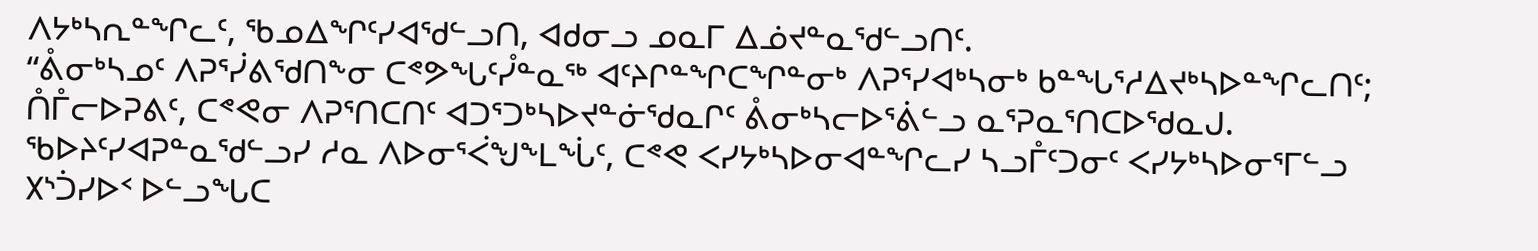ᐱᔭᒃᓴᕆᓐᖏᓚᑦ, ᖃᓄᐃᖏᑦᓯᐊᖁᓪᓗᑎ, ᐊᑯᓂᓗ ᓄᓇᒥ ᐃᓅᔪᓐᓇᖁᓪᓗᑎᑦ.
“ᕔᓂᒃᓴᓄᑦ ᐱᕈᕐᓰᕕᖁᑎᖕᓂ ᑕᕝᕗᖓᑦᓮᓐᓇᖅ ᐊᑦᔨᒋᓐᖏᑕᖏᓐᓂᒃ ᐱᕈᕐᓯᐊᒃᓴᓂᒃ ᑲᓐᖓᕐᓱᐃᔪᒃᓴᐅᓐᖏᓚᑎᑦ; ᑍᒤᓕᐅᕈᕕᑦ, ᑕᕝᕙᓂ ᐱᕈᕐᑎᑕᑎᑦ ᐊᑐᕐᑐᒃᓴᐅᔪᓐᓃᖁᓇᒋᑦ ᕔᓂᒃᓴᓕᐅᕐᕖᓪᓗ ᓇᕐᕈᓇᕐᑎᑕᐅᖁᓇᒍ.
ᖃᐅᔨᑦᓯᐊᕈᓐᓇᖁᓪᓗᓯ ᓱᓇ ᐱᐅᓂᕐᐹᖑᖕᒪᖔᑦ, ᑕᕝᕙ ᐸᓯᔭᒃᓴᐅᓂᐊᓐᖏᓚᓯ ᓴᓗᒤᑦᑐᓂᑦ ᐸᓯᔭᒃᓴᐅᓂᕐᒥᓪᓗ ᙭ᔅᑑᓯᐅᑉ ᐅᓪᓗᖓᑕ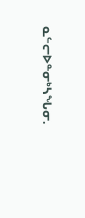ᓇᓪᓕᐅᓐᓂᒃᓴᖓᓂ.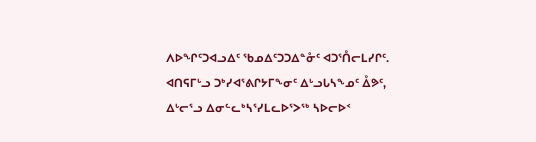ᐱᐅᖏᑦᑐᐊᓗᐃᑦ ᖃᓄᐃᑦᑐᑐᐃᓐᓁᑦ ᐊᑐᕐᑍᓕᒪᓯᒋᑦ.
ᐊᑎᕋᒥᒡᓗ ᑐᒃᓯᐊᕐᕕᒋᔭᒥᖕᓂᑦ ᐃᒡᓗᒐᓴᖕᓄᑦ ᐂᕗᑦ, ᐃᒡᓕᕐᓗ ᐃᓂᓪᓚᒃᓴᕐᓯᒪᓚᐅᕐᐳᖅ ᓴᐅᓕᐅᑉ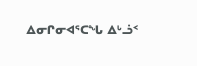ᐃᓂᒋᓂᐊᕐᑕᖓ ᐃᒡᓘᑉ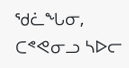ᖁᓛᖓᓂ, ᑕᕝᕙᓂᓗ ᓴᐅᓕ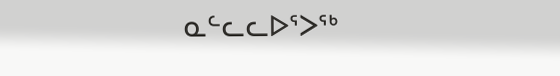ᓇᓪᓚᓚᐅᕐᐳᖅ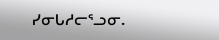ᓯᓂᒐᓱᓕᕐᓗᓂ.